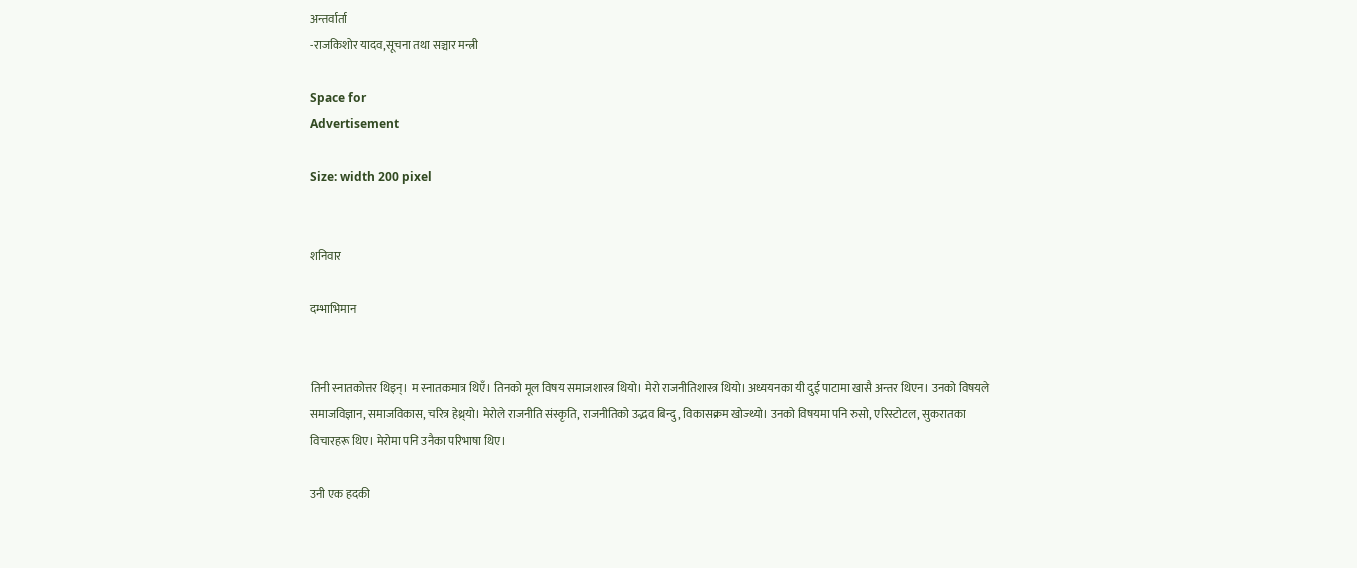अन्तर्वार्ता
-राजकिशोर यादव,सूचना तथा सञ्चार मन्त्री

Space for
Advertisement

Size: width 200 pixel


शनिवार

दम्भाभिमान


तिनी स्नातकोत्तर थिइन्। म स्नातकमात्र थिएँ। तिनको मूल विषय समाजशास्त्र थियो। मेरो राजनीतिशास्त्र थियो। अध्ययनका यी दुई पाटामा खासै अन्तर थिएन। उनको विषयले समाजविज्ञान, समाजविकास, चरित्र हेथ्र्यो। मेरोले राजनीति संस्कृति, राजनीतिको उद्भव बिन्दु, विकासक्रम खोज्थ्यो। उनको विषयमा पनि रुसो, एरिस्टोटल, सुकरातका विचारहरू थिए। मेरोमा पनि उनैका परिभाषा थिए।

उनी एक हदकी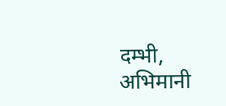दम्भी, अभिमानी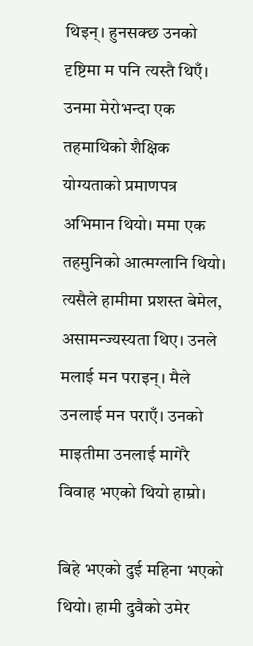थिइन्। हुनसक्छ उनको दृष्टिमा म पनि त्यस्तै थिएँ। उनमा मेरोभन्दा एक तहमाथिको शैक्षिक योग्यताको प्रमाणपत्र अभिमान थियो। ममा एक तहमुनिको आत्मग्लानि थियो। त्यसैले हामीमा प्रशस्त बेमेल, असामन्ज्यस्यता थिए। उनले मलाई मन पराइन्। मैले उनलाई मन पराएँ। उनको माइतीमा उनलाई मागेरै विवाह भएको थियो हाम्रो।

बिहे भएको दुई महिना भएको थियो। हामी दुवैको उमेर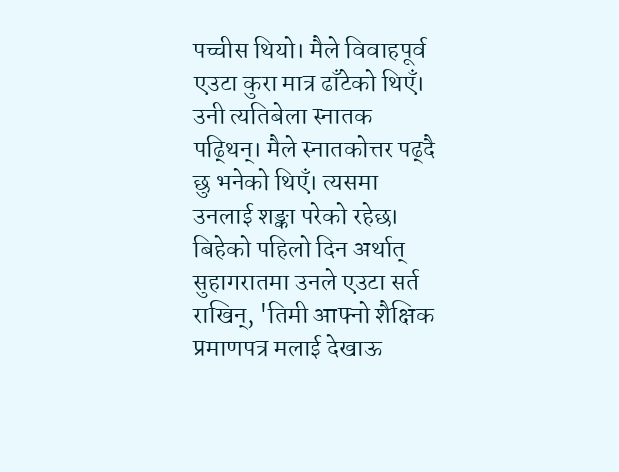पच्चीस थियो। मैले विवाहपूर्व एउटा कुरा मात्र ढाँटेको थिएँ। उनी त्यतिबेला स्नातक पढ्थिन्। मैले स्नातकोत्तर पढ्दै छु भनेको थिएँ। त्यसमा उनलाई शङ्का परेको रहेछ। बिहेको पहिलो दिन अर्थात् सुहागरातमा उनले एउटा सर्त राखिन्, 'तिमी आफ्नो शैक्षिक प्रमाणपत्र मलाई देखाऊ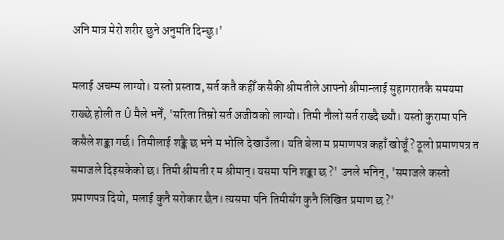अनि मात्र मेरो शरीर छुने अनुमति दिन्छु।'

मलाई अचम्म लाग्यो। यस्तो प्रस्ताव, सर्त कतै कहीँ कसैकी श्रीमतीले आफ्नो श्रीमान्लाई सुहागरातकै समयमा राख्छे होली त Û मैले भनेँ, 'सरिता तिम्रो सर्त अजीवको लाग्यो। तिमी नौलो सर्त राख्दै छ्यौ। यस्तो कुरामा पनि कसैले शङ्का गर्छ। तिमीलाई शङ्कै छ भने म भोलि देखाउँला। यति बेला म प्रमाणपत्र कहाँ खोजूँ ? ठूलो प्रमाणपत्र त समाजले दिइसकेको छ। तिमी श्रीमती र म श्रीमान्। यसमा पनि शङ्का छ ?' उनले भनिन्, 'समाजले कस्तो प्रमाणपत्र दियो, मलाई कुनै सरोकार छैन। त्यसमा पनि तिमीसँग कुनै लिखित प्रमाण छ ?'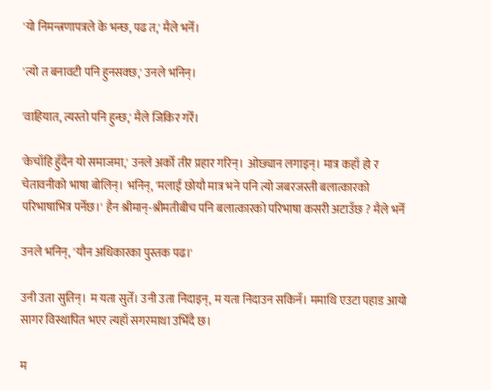'यो निमन्त्रणापत्रले के भन्छ, पढ त,' मैले भनेँ।

'त्यो त बनावटी पनि हुनसक्छ,' उनले भनिन्।

'वाहियात, त्यस्तो पनि हुन्छ,' मैले जिकिर गरेँ।

'केचाँहि हुँदैन यो समाजमा,' उनले अर्को तीर प्रहार गरिन्। ओछ्यान लगाइन्। मात्र कहाँ हो र चेतावनीको भाषा बोलिन्। भनिन्, 'मलाई छोयौ मात्र भने पनि त्यो जबरजस्ती बलात्कारको परिभाषाभित्र पर्नेछ।' हैन श्रीमान्-श्रीमतीबीच पनि बलात्कारको परिभाषा कसरी अटाउँछ ? मैले भनेँ

उनले भनिन्, 'यौन अधिकारका पुस्तक पढ।'

उनी उता सुतिन्। म यता सुतेँ। उनी उता निदाइन्, म यता निदाउन सकिनँ। ममाथि एउटा पहाड आयो सागर विस्थापित भएर त्यहाँ सगरमाथा उभिँदै छ।

म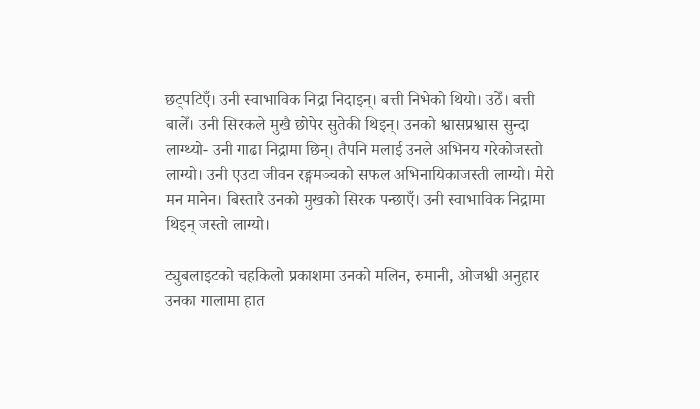छट्पटिएँ। उनी स्वाभाविक निद्रा निदाइन्। बत्ती निभेको थियो। उठेँ। बत्ती बालेँ। उनी सिरकले मुखै छोपेर सुतेकी थिइन्। उनको श्वासप्रश्वास सुन्दा लाग्थ्यो- उनी गाढा निद्रामा छिन्। तैपनि मलाई उनले अभिनय गरेकोजस्तो लाग्यो। उनी एउटा जीवन रङ्गमञ्चको सफल अभिनायिकाजस्ती लाग्यो। मेरो मन मानेन। बिस्तारै उनको मुखको सिरक पन्छाएँ। उनी स्वाभाविक निद्रामा थिइन् जस्तो लाग्यो।

ट्युबलाइटको चहकिलो प्रकाशमा उनको मलिन, रुमानी, ओजश्वी अनुहार उनका गालामा हात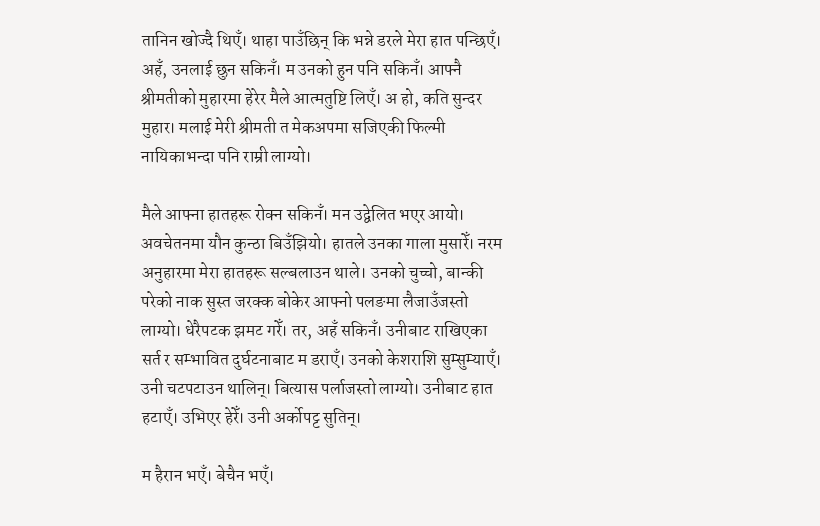तानिन खोज्दै थिएँ। थाहा पाउँछिन् कि भन्ने डरले मेरा हात पन्छिएँ। अहँ, उनलाई छुन सकिनँ। म उनको हुन पनि सकिनँ। आफ्नै श्रीमतीको मुहारमा हेरेर मैले आत्मतुष्टि लिएँ। अ हो, कति सुन्दर मुहार। मलाई मेरी श्रीमती त मेकअपमा सजिएकी फिल्मी नायिकाभन्दा पनि राम्री लाग्यो।

मैले आफ्ना हातहरू रोक्न सकिनँ। मन उद्वेलित भएर आयो। अवचेतनमा यौन कुन्ठा बिउँझियो। हातले उनका गाला मुसारेँ। नरम अनुहारमा मेरा हातहरू सल्बलाउन थाले। उनको चुच्चो, बान्की परेको नाक सुस्त जरक्क बोकेर आफ्नो पलङमा लैजाउँजस्तो लाग्यो। धेरैपटक झमट गरेँ। तर, अहँ सकिनँ। उनीबाट राखिएका सर्त र सम्भावित दुर्घटनाबाट म डराएँ। उनको केशराशि सुम्सुम्याएँ। उनी चटपटाउन थालिन्। बित्यास पर्लाजस्तो लाग्यो। उनीबाट हात हटाएँ। उभिएर हेरेँ। उनी अर्कोपट्ट सुतिन्।

म हैरान भएँ। बेचैन भएँ।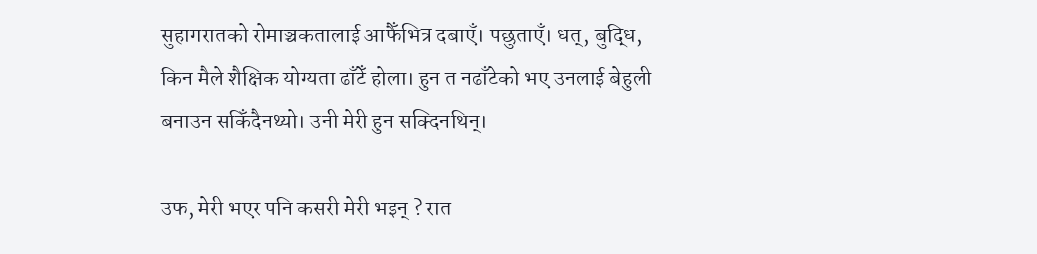सुहागरातको रोमाञ्चकतालाई आफैँभित्र दबाएँ। पछुताएँ। धत्, बुद्धि, किन मैले शैक्षिक योग्यता ढाँटेँ होला। हुन त नढाँटेको भए उनलाई बेहुली बनाउन सकिँदैनथ्यो। उनी मेरी हुन सक्दिनथिन्।

उफ, मेरी भएर पनि कसरी मेरी भइन् ? रात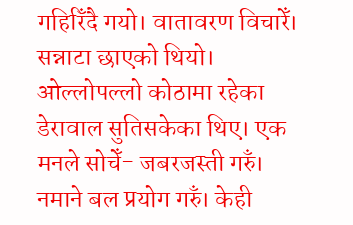गहिरिँदै गयो। वातावरण विचारेँ। सन्नाटा छाएको थियो। ओल्लोपल्लो कोठामा रहेका डेरावाल सुतिसकेका थिए। एक मनले सोचेँ- जबरजस्ती गरुँ। नमाने बल प्रयोग गरुँ। केही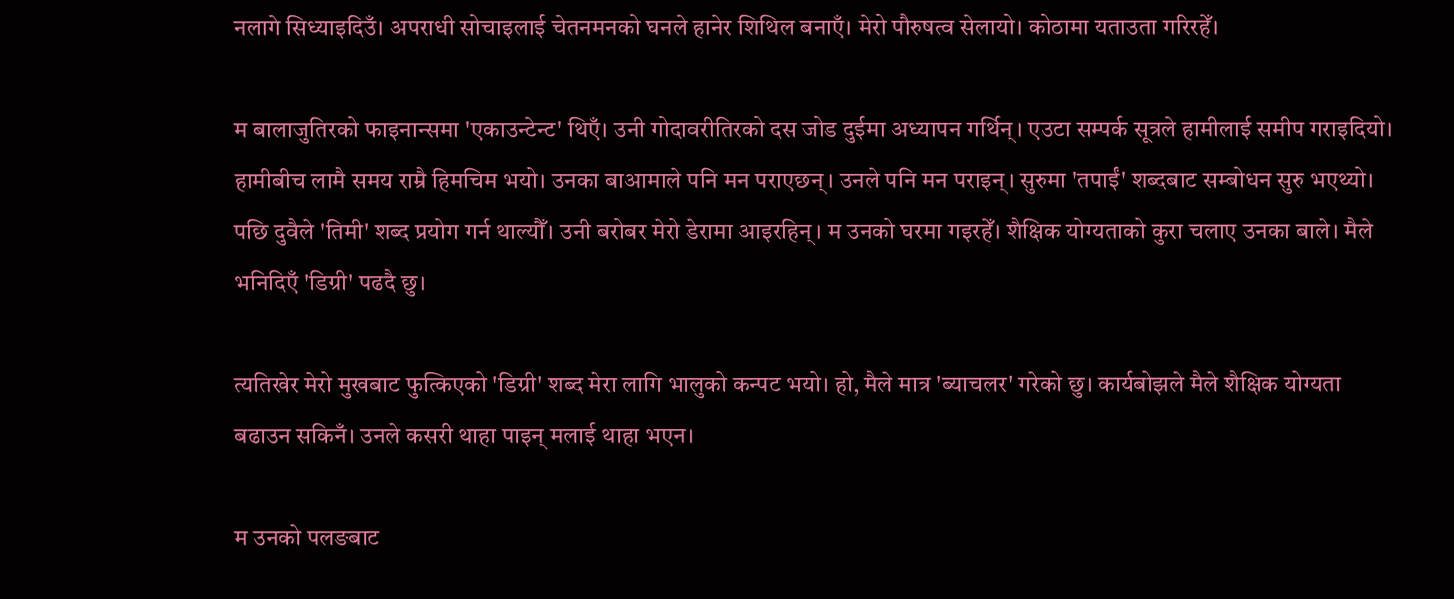नलागे सिध्याइदिउँ। अपराधी सोचाइलाई चेतनमनको घनले हानेर शिथिल बनाएँ। मेरो पौरुषत्व सेलायो। कोठामा यताउता गरिरहेँ।

म बालाजुतिरको फाइनान्समा 'एकाउन्टेन्ट' थिएँ। उनी गोदावरीतिरको दस जोड दुईमा अध्यापन गर्थिन्। एउटा सम्पर्क सूत्रले हामीलाई समीप गराइदियो। हामीबीच लामै समय राम्रै हिमचिम भयो। उनका बाआमाले पनि मन पराएछन्। उनले पनि मन पराइन्। सुरुमा 'तपाईं' शब्दबाट सम्बोधन सुरु भएथ्यो। पछि दुवैले 'तिमी' शब्द प्रयोग गर्न थाल्यौँ। उनी बरोबर मेरो डेरामा आइरहिन्। म उनको घरमा गइरहेँ। शैक्षिक योग्यताको कुरा चलाए उनका बाले। मैले भनिदिएँ 'डिग्री' पढदै छु।

त्यतिखेर मेरो मुखबाट फुत्किएको 'डिग्री' शब्द मेरा लागि भालुको कन्पट भयो। हो, मैले मात्र 'ब्याचलर' गरेको छु। कार्यबोझले मैले शैक्षिक योग्यता बढाउन सकिनँ। उनले कसरी थाहा पाइन् मलाई थाहा भएन।

म उनको पलङबाट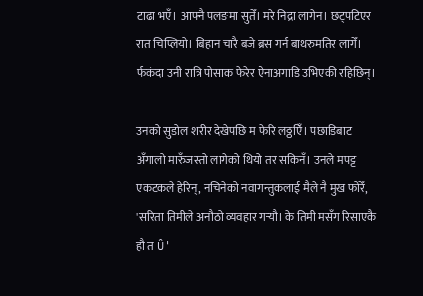टाढा भएँ। आफ्नै पलङमा सुतेँ। मरे निद्रा लागेन। छट्पटिएर रात चिप्लियो। बिहान चारै बजे ब्रस गर्न बाथरुमतिर लागेँ। र्फकंदा उनी रात्रि पोसाक फेरेर ऐनाअगाडि उभिएकी रहिछिन्।

उनको सुडोल शरीर देखेपछि म फेरि लठ्ठएिँ। पछाडिबाट अँगालो मारुँजस्तो लागेको थियो तर सकिनँ। उनले मपट्ट एकटकले हेरिन्, नचिनेको नवागन्तुकलाई मैले नै मुख फोरेँ, 'सरिता तिमीले अनौठो व्यवहार गर्‍यौ। के तिमी मसँग रिसाएकै हौ त Û'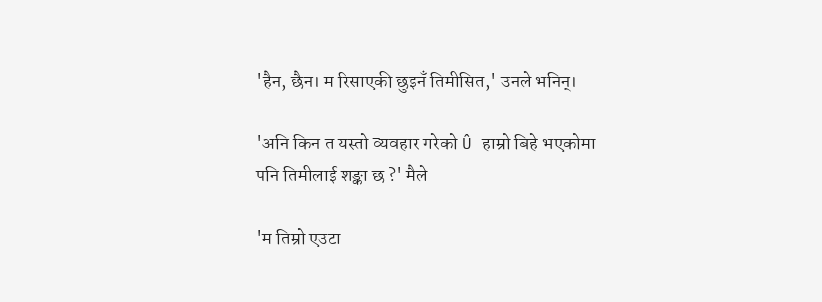'हैन, छैन। म रिसाएकी छुइनँ तिमीसित,' उनले भनिन्।

'अनि किन त यस्तो व्यवहार गरेको Û हाम्रो बिहे भएकोमा पनि तिमीलाई शङ्का छ ?' मैले

'म तिम्रो एउटा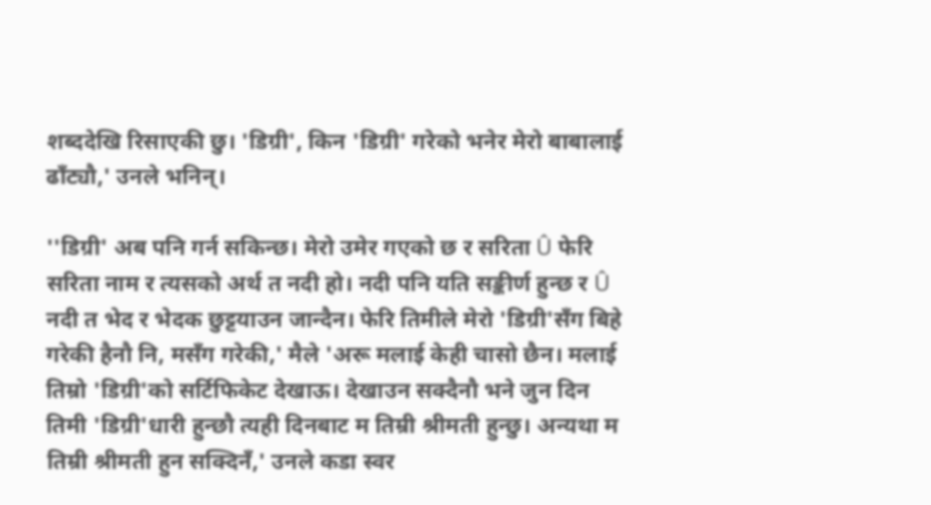शब्ददेखि रिसाएकी छु। 'डिग्री', किन 'डिग्री' गरेको भनेर मेरो बाबालाई ढाँट्यौ,' उनले भनिन्।

''डिग्री' अब पनि गर्न सकिन्छ। मेरो उमेर गएको छ र सरिता Û फेरि सरिता नाम र त्यसको अर्थ त नदी हो। नदी पनि यति सङ्कीर्ण हुन्छ र Û नदी त भेद र भेदक छुट्टयाउन जान्दैन। फेरि तिमीले मेरो 'डिग्री'सँग बिहे गरेकी हैनौ नि, मसँग गरेकी,' मैले 'अरू मलाई केही चासो छैन। मलाई तिम्रो 'डिग्री'को सर्टिफिकेट देखाऊ। देखाउन सक्दैनौ भने जुन दिन तिमी 'डिग्री'धारी हुन्छौ त्यही दिनबाट म तिम्री श्रीमती हुन्छु। अन्यथा म तिम्री श्रीमती हुन सक्दिनँ,' उनले कडा स्वर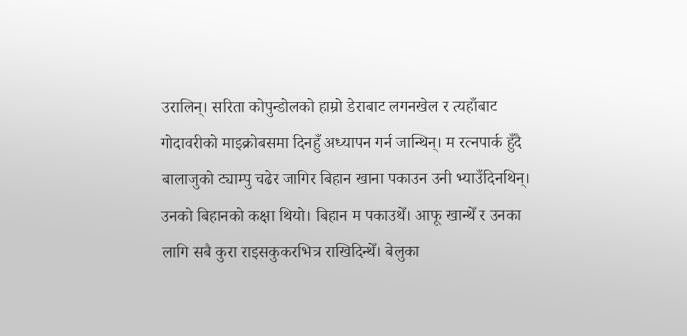उरालिन्। सरिता कोपुन्डोलको हाम्रो डेराबाट लगनखेल र त्यहाँबाट गोदावरीको माइक्रोबसमा दिनहुँ अध्यापन गर्न जान्थिन्। म रत्नपार्क हुँदै बालाजुको ट्याम्पु चढेर जागिर बिहान खाना पकाउन उनी भ्याउँदिनथिन्। उनको बिहानको कक्षा थियो। बिहान म पकाउथेँ। आफू खान्थेँ र उनका लागि सबै कुरा राइसकुकरभित्र राखिदिन्थेँ। बेलुका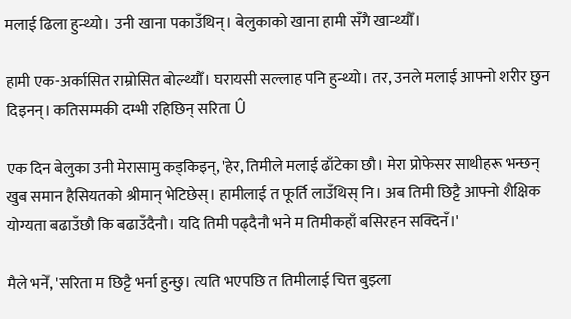मलाई ढिला हुन्थ्यो। उनी खाना पकाउँथिन्। बेलुकाको खाना हामी सँगै खान्थ्यौँ।

हामी एक-अर्कासित राम्रोसित बोल्थ्यौँ। घरायसी सल्लाह पनि हुन्थ्यो। तर, उनले मलाई आफ्नो शरीर छुन दिइनन्। कतिसम्मकी दम्भी रहिछिन् सरिता Û

एक दिन बेलुका उनी मेरासामु कड्किइन्, 'हेर, तिमीले मलाई ढाँटेका छौ। मेरा प्रोफेसर साथीहरू भन्छन् खुब समान हैसियतको श्रीमान् भेटिछेस्। हामीलाई त फूर्ति लाउँथिस् नि। अब तिमी छिट्टै आफ्नो शैक्षिक योग्यता बढाउँछौ कि बढाउँदैनौ। यदि तिमी पढ्दैनौ भने म तिमीकहाँ बसिरहन सक्दिनँ।'

मैले भनेँ, 'सरिता म छिट्टै भर्ना हुन्छु। त्यति भएपछि त तिमीलाई चित्त बुझ्ला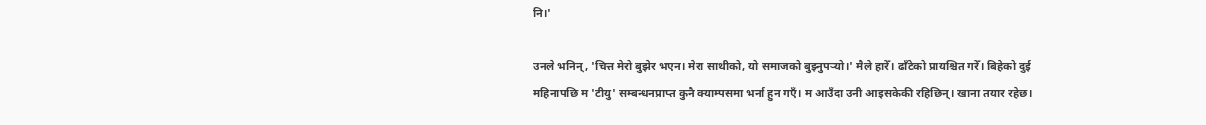नि।'

उनले भनिन्, 'चित्त मेरो बुझेर भएन। मेरा साथीको, यो समाजको बुझ्नुपर्‍यो।' मैले हारेँ। ढाँटेको प्रायश्चित गरेँ। बिहेको दुई महिनापछि म 'टीयु' सम्बन्धनप्राप्त कुनै क्याम्पसमा भर्ना हुन गएँ। म आउँदा उनी आइसकेकी रहिछिन्। खाना तयार रहेछ।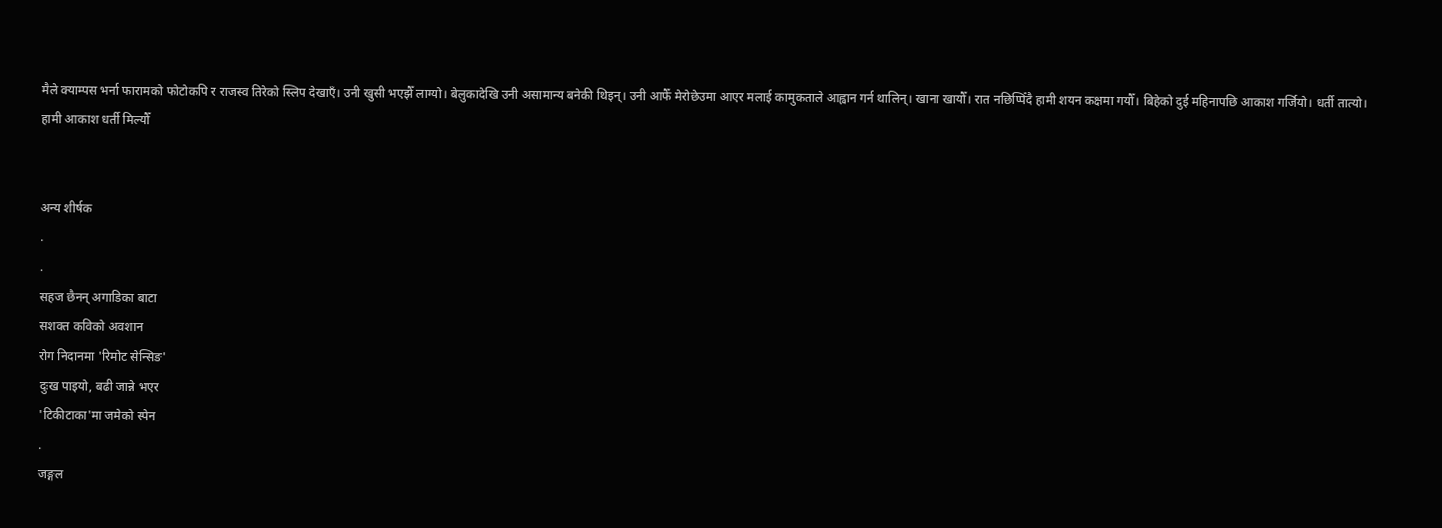मैले क्याम्पस भर्ना फारामको फोटोकपि र राजस्व तिरेको स्लिप देखाएँ। उनी खुसी भएझैँ लाग्यो। बेलुकादेखि उनी असामान्य बनेकी थिइन्। उनी आफैँ मेरोछेउमा आएर मलाई कामुकताले आह्वान गर्न थालिन्। खाना खायौँ। रात नछिप्पिँदै हामी शयन कक्षमा गयौँ। बिहेको दुई महिनापछि आकाश गर्जियो। धर्ती तात्यो। हामी आकाश धर्ती मिल्यौँ


अन्य शीर्षक
.
.
सहज छैनन् अगाडिका बाटा
सशक्त कविको अवशान
रोग निदानमा 'रिमोट सेन्सिङ'
दुःख पाइयो, बढी जान्ने भएर
'टिकीटाका'मा जमेको स्पेन
.
जङ्गल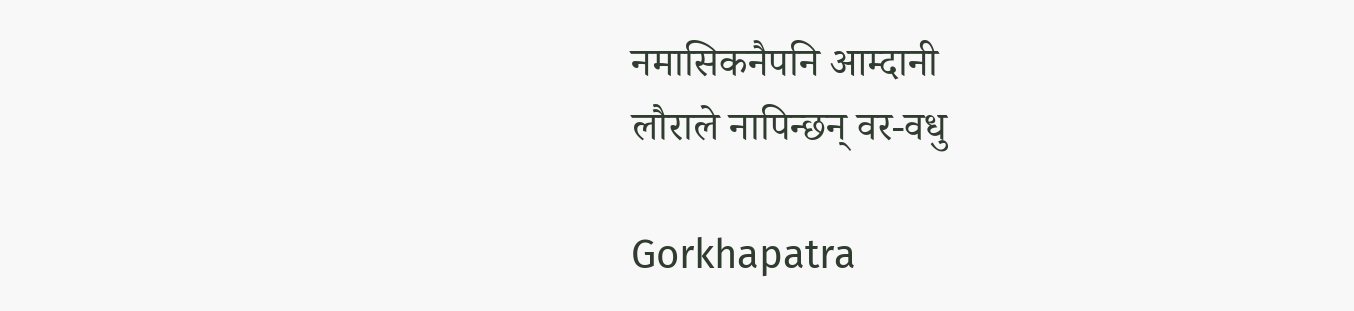नमासिकनैपनि आम्दानी
लौराले नापिन्छन् वर-वधु

Gorkhapatra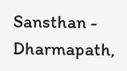Sansthan - Dharmapath,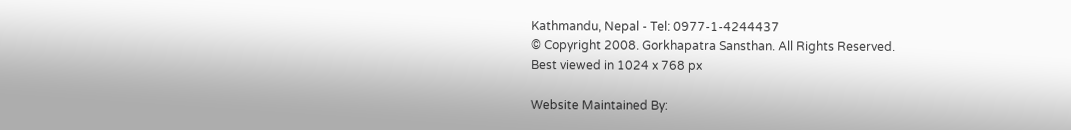Kathmandu, Nepal - Tel: 0977-1-4244437
© Copyright 2008. Gorkhapatra Sansthan. All Rights Reserved.
Best viewed in 1024 x 768 px

Website Maintained By: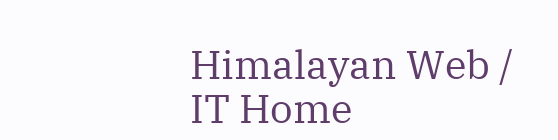Himalayan Web / IT Home